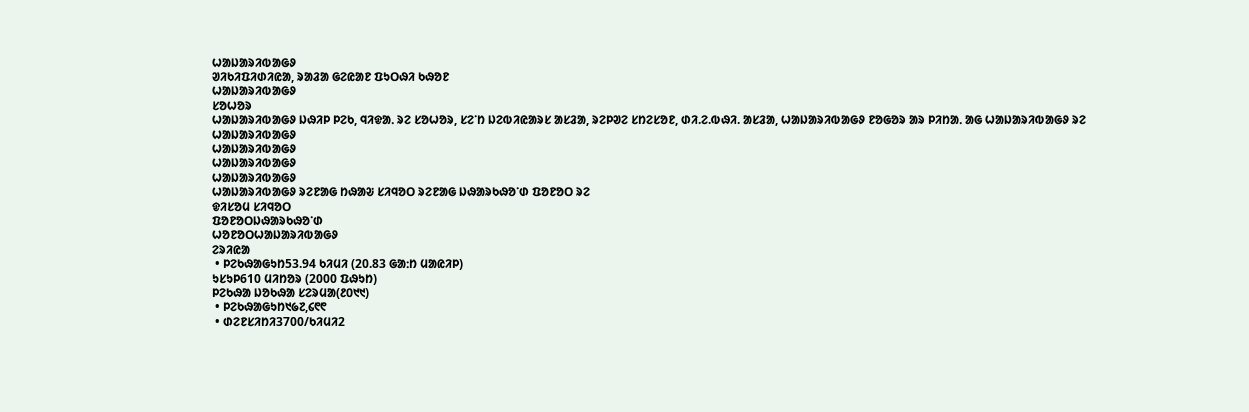ᱦᱟᱡᱟᱨᱤᱵᱟᱜᱽ
ᱣᱤᱠᱤᱯᱤᱰᱤᱭᱟ, ᱨᱟᱲᱟ ᱜᱮᱭᱟᱱ ᱯᱩᱛᱷᱤ ᱠᱷᱚᱱ
ᱦᱟᱡᱟᱨᱤᱵᱟᱜᱽ
ᱥᱚᱦᱚᱨ
ᱦᱟᱡᱟᱨᱤᱵᱟᱜᱽ ᱡᱷᱤᱞ ᱞᱮᱠ, ᱧᱤᱫᱟᱹ ᱨᱮ ᱥᱚᱦᱚᱨ, ᱥᱮᱸᱴ ᱡᱮᱵᱤᱭᱟᱨᱥ ᱟᱥᱲᱟ, ᱨᱮᱞᱣᱮ ᱥᱴᱮᱥᱚᱱ, ᱰᱤ.ᱮ.ᱵᱷᱤ. ᱟᱥᱲᱟ, ᱦᱟᱡᱟᱨᱤᱵᱟᱜᱽ ᱱᱚᱜᱚᱨ ᱟᱨ ᱞᱤᱴᱟᱹ ᱟᱜ ᱦᱟᱡᱟᱨᱤᱵᱟᱜᱽ ᱨᱮ
ᱦᱟᱡᱟᱨᱤᱵᱟᱜᱽ
ᱦᱟᱡᱟᱨᱤᱵᱟᱜᱽ
ᱦᱟᱡᱟᱨᱤᱵᱟᱜᱽ
ᱦᱟᱡᱟᱨᱤᱵᱟᱜᱽ
ᱦᱟᱡᱟᱨᱤᱵᱟᱜᱽ ᱨᱮᱱᱟᱜ ᱴᱷᱟᱶ ᱥᱤᱧᱚᱛ ᱨᱮᱱᱟᱜ ᱡᱷᱟᱨᱠᱷᱚᱸᱰ ᱯᱚᱱᱚᱛ ᱨᱮ
ᱫᱤᱥᱚᱢ ᱥᱤᱧᱚᱛ
ᱯᱚᱱᱚᱛᱡᱷᱟᱨᱠᱷᱚᱸᱰ
ᱦᱚᱱᱚᱛᱦᱟᱡᱟᱨᱤᱵᱟᱜᱽ
ᱮᱨᱤᱭᱟ
 • ᱞᱮᱠᱷᱟᱜᱩᱴ53.94 ᱠᱤᱢᱤ (20.83 ᱜᱟᱺᱴ ᱢᱟᱭᱤᱞ)
ᱩᱥᱩᱞ610 ᱢᱤᱴᱚᱨ (2000 ᱯᱷᱩᱴ)
ᱞᱮᱠᱷᱟ ᱡᱚᱠᱷᱟ ᱥᱮᱨᱢᱟ(᱒᱐᱑᱑)
 • ᱞᱮᱠᱷᱟᱜᱩᱴ᱑᱙᱗,᱔᱖᱖
 • ᱰᱮᱱᱥᱤᱴᱤ3700/ᱠᱤᱢᱤ2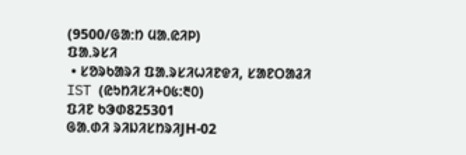(9500/ᱜᱟᱺᱴ ᱢᱟᱹᱭᱤᱞ)
ᱯᱟᱹᱨᱥᱤ
 • ᱥᱚᱨᱠᱟᱨᱤ ᱯᱟᱹᱨᱥᱤᱦᱤᱱᱫᱤ, ᱥᱟᱱᱛᱟᱲᱤ
IST (ᱭᱩᱴᱤᱥᱤ+᱐᱕:᱓᱐)
ᱯᱤᱱ ᱠᱳᱰ825301
ᱜᱟᱹᱰᱤ ᱨᱤᱡᱤᱥᱴᱨᱤJH-02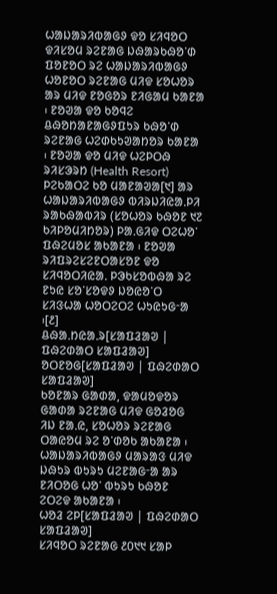ᱦᱟᱡᱟᱨᱤᱵᱟᱜᱽ ᱫᱚ ᱥᱤᱧᱚᱛ ᱫᱤᱥᱚᱢ ᱨᱮᱱᱟᱜ ᱡᱷᱟᱨᱠᱷᱚᱸᱰ ᱯᱚᱱᱚᱛ ᱨᱮ ᱦᱟᱡᱟᱨᱤᱵᱟᱜᱽ ᱦᱚᱱᱚᱛ ᱨᱮᱱᱟᱜ ᱢᱤᱫ ᱥᱚᱦᱚᱨ ᱟᱨ ᱢᱤᱫ ᱱᱚᱜᱚᱨ ᱱᱤᱜᱟᱢ ᱠᱟᱱᱟ ᱾ ᱱᱚᱣᱟ ᱫᱚ ᱠᱚᱧᱮ ᱪᱷᱚᱴᱟᱱᱟᱜᱽᱯᱩᱨ ᱠᱷᱚᱸᱰ ᱨᱮᱱᱟᱜ ᱦᱮᱰᱠᱩᱣᱟᱴᱚᱨ ᱠᱟᱱᱟ ᱾ ᱱᱚᱣᱟ ᱫᱚ ᱢᱤᱫ ᱦᱮᱞᱛᱷ ᱨᱤᱥᱳᱨᱴ (Health Resort) ᱞᱮᱠᱟᱛᱮ ᱠᱚ ᱢᱟᱱᱟᱣᱟ[᱑] ᱟᱨ ᱦᱟᱡᱟᱨᱤᱵᱟᱜᱽ ᱵᱤᱨᱡᱤᱭᱟᱹᱞᱤ ᱨᱟᱠᱷᱟᱵᱤᱨ (ᱥᱚᱦᱚᱨ ᱠᱷᱚᱱ ᱑᱗ ᱠᱤᱞᱚᱢᱤᱴᱚᱨ) ᱞᱟᱹᱜᱤᱫ ᱛᱮᱦᱚᱸ ᱯᱷᱮᱢᱚᱥ ᱟᱠᱟᱱᱟ ᱾ ᱱᱚᱣᱟ ᱨᱤᱯᱨᱮᱥᱮᱱᱛᱟᱥᱚᱱ ᱫᱚ ᱥᱤᱧᱚᱛᱤᱭᱟᱹ ᱞᱳᱠᱥᱚᱵᱷᱟ ᱨᱮ ᱱᱩᱭ ᱥᱚᱸᱥᱚᱫᱽ ᱡᱚᱭᱚᱸᱛ ᱥᱤᱝᱦᱟ ᱦᱚᱛᱮᱛᱮ ᱦᱩᱭᱩᱜᱼᱟ ᱾[᱒]
ᱪᱷᱟᱹᱴᱭᱟᱹᱨ[ᱥᱟᱯᱲᱟᱣ | ᱯᱷᱮᱰᱟᱛ ᱥᱟᱯᱲᱟᱣ]
ᱚᱛᱱᱚᱜ[ᱥᱟᱯᱲᱟᱣ | ᱯᱷᱮᱰᱟᱛ ᱥᱟᱯᱲᱟᱣ]
ᱠᱚᱱᱟᱨ ᱜᱟᱰᱟ, ᱫᱟᱢᱚᱫᱚᱨ ᱜᱟᱰᱟ ᱨᱮᱱᱟᱜ ᱢᱤᱫ ᱜᱚᱲᱚᱜ ᱤᱡ ᱱᱟᱹᱭ, ᱥᱚᱦᱚᱨ ᱨᱮᱱᱟᱜ ᱛᱟᱭᱚᱢ ᱨᱮ ᱚᱸᱰᱚᱠ ᱟᱠᱟᱱᱟ ᱾ ᱦᱟᱡᱟᱨᱤᱵᱟᱜᱽ ᱢᱟᱨᱟᱝ ᱢᱤᱫ ᱡᱷᱩᱨ ᱵᱩᱨᱩ ᱢᱮᱱᱟᱜᱼᱟ ᱟᱨ ᱱᱤᱛᱚᱜ ᱦᱚᱸ ᱵᱩᱨᱩ ᱠᱷᱚᱱ ᱮᱛᱮᱫ ᱟᱠᱟᱱᱟ ᱾
ᱦᱚᱲ ᱮᱞ[ᱥᱟᱯᱲᱟᱣ | ᱯᱷᱮᱰᱟᱛ ᱥᱟᱯᱲᱟᱣ]
ᱥᱤᱧᱚᱛ ᱨᱮᱱᱟᱜ ᱒᱐᱑᱑ ᱥᱟᱞ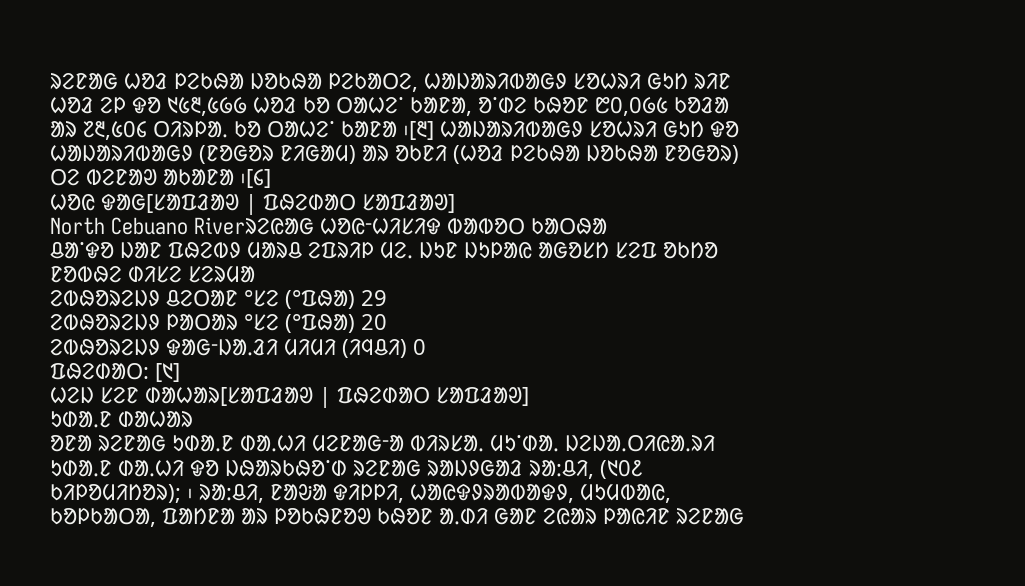ᱨᱮᱱᱟᱜ ᱦᱚᱲ ᱞᱮᱠᱷᱟ ᱡᱚᱠᱷᱟ ᱞᱮᱠᱟᱛᱮ, ᱦᱟᱡᱟᱨᱤᱵᱟᱜᱽ ᱥᱚᱦᱨᱤ ᱜᱩᱴ ᱨᱤᱱ ᱦᱚᱲ ᱮᱞ ᱫᱚ ᱑᱕᱓,᱕᱙᱙ ᱦᱚᱲ ᱠᱚ ᱛᱟᱦᱮᱸ ᱠᱟᱱᱟ, ᱚᱸᱰᱮ ᱠᱷᱚᱱ ᱘᱐,᱐᱙᱕ ᱠᱚᱲᱟ ᱟᱨ ᱗᱓,᱕᱐᱔ ᱛᱤᱨᱞᱟᱹ ᱠᱚ ᱛᱟᱦᱮᱸ ᱠᱟᱱᱟ ᱾[᱓] ᱦᱟᱡᱟᱨᱤᱵᱟᱜᱽ ᱥᱚᱦᱨᱤ ᱜᱩᱴ ᱫᱚ ᱦᱟᱡᱟᱨᱤᱵᱟᱜᱽ (ᱱᱚᱜᱚᱨ ᱱᱤᱜᱟᱢ) ᱟᱨ ᱚᱠᱱᱤ (ᱦᱚᱲ ᱞᱮᱠᱷᱟ ᱡᱚᱠᱷᱟ ᱱᱚᱜᱚᱨ) ᱛᱮ ᱵᱮᱱᱟᱣ ᱟᱠᱟᱱᱟ ᱾[᱔]
ᱦᱚᱭ ᱫᱟᱜ[ᱥᱟᱯᱲᱟᱣ | ᱯᱷᱮᱰᱟᱛ ᱥᱟᱯᱲᱟᱣ]
North Cebuano Riverᱨᱮᱭᱟᱜ ᱦᱚᱭᱼᱦᱤᱥᱤᱫ ᱵᱟᱵᱚᱛ ᱠᱟᱛᱷᱟ
ᱪᱟᱸᱫᱚ ᱡᱟᱱ ᱯᱷᱮᱵᱽ ᱢᱟᱨᱪ ᱮᱯᱨᱤᱞ ᱢᱮᱹ ᱡᱩᱱ ᱡᱩᱞᱟᱭ ᱟᱜᱚᱥᱴ ᱥᱮᱯ ᱚᱠᱴᱚ ᱱᱚᱵᱷᱮ ᱰᱤᱥᱮ ᱥᱮᱨᱢᱟ
ᱮᱵᱷᱚᱨᱮᱡᱽ ᱪᱮᱛᱟᱱ °ᱥᱮ (°ᱯᱷᱟ) 29
ᱮᱵᱷᱚᱨᱮᱡᱽ ᱞᱟᱛᱟᱨ °ᱥᱮ (°ᱯᱷᱟ) 20
ᱮᱵᱷᱚᱨᱮᱡᱽ ᱫᱟᱜᱼᱡᱟᱹᱲᱤ ᱢᱤᱢᱤ (ᱤᱧᱪᱤ) 0
ᱯᱷᱮᱰᱟᱛ: [᱑]
ᱦᱮᱡ ᱥᱮᱱ ᱰᱟᱦᱟᱨ[ᱥᱟᱯᱲᱟᱣ | ᱯᱷᱮᱰᱟᱛ ᱥᱟᱯᱲᱟᱣ]
ᱩᱰᱟᱹᱱ ᱰᱟᱦᱟᱨ
ᱚᱱᱟ ᱨᱮᱱᱟᱜ ᱩᱰᱟᱹᱱ ᱰᱟᱹᱦᱤ ᱢᱮᱱᱟᱜᱼᱟ ᱵᱤᱨᱥᱟᱹ ᱢᱩᱸᱰᱟᱹ ᱡᱮᱡᱟᱹᱛᱤᱭᱟᱹᱨᱤ ᱩᱰᱟᱹᱱ ᱰᱟᱹᱦᱤ ᱫᱚ ᱡᱷᱟᱨᱠᱷᱚᱸᱰ ᱨᱮᱱᱟᱜ ᱨᱟᱡᱽᱜᱟᱲ ᱨᱟᱺᱪᱤ, (᱑᱐᱒ ᱠᱤᱞᱚᱢᱤᱴᱚᱨ); ᱾ ᱨᱟᱺᱪᱤ, ᱱᱟᱶᱟ ᱫᱤᱞᱞᱤ, ᱦᱟᱭᱫᱽᱨᱟᱵᱟᱫᱽ, ᱢᱩᱢᱵᱟᱭ, ᱠᱚᱞᱠᱟᱛᱟ, ᱯᱟᱴᱱᱟ ᱟᱨ ᱞᱚᱠᱷᱱᱚᱣ ᱠᱷᱚᱱ ᱟᱹᱰᱤ ᱜᱟᱱ ᱮᱭᱟᱨ ᱞᱟᱭᱤᱱ ᱨᱮᱱᱟᱜ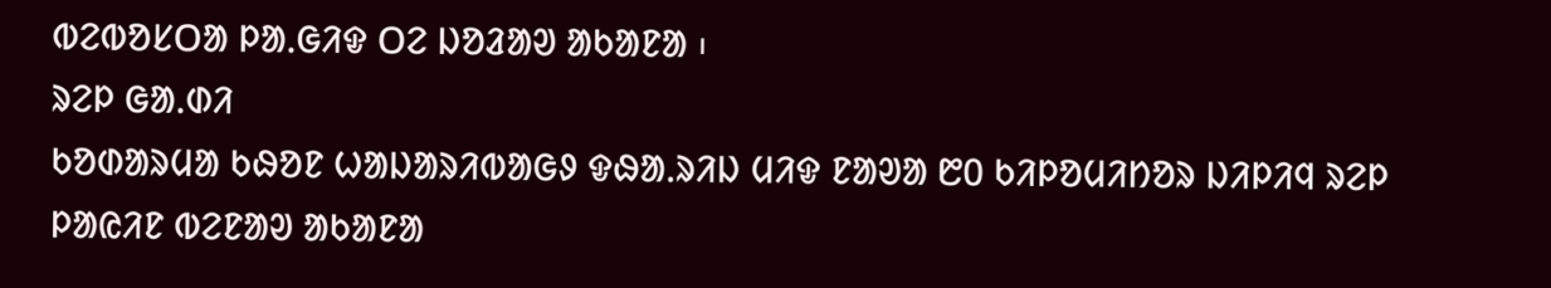ᱵᱮᱵᱚᱥᱛᱟ ᱞᱟᱹᱜᱤᱫ ᱛᱮ ᱡᱚᱲᱟᱣ ᱟᱠᱟᱱᱟ ᱾
ᱨᱮᱞ ᱜᱟᱹᱰᱤ
ᱠᱚᱰᱟᱨᱢᱟ ᱠᱷᱚᱱ ᱦᱟᱡᱟᱨᱤᱵᱟᱜᱽ ᱫᱷᱟᱹᱨᱤᱡ ᱢᱤᱫ ᱱᱟᱣᱟ ᱘᱐ ᱠᱤᱞᱚᱢᱤᱴᱚᱨ ᱡᱤᱞᱤᱧ ᱨᱮᱞ ᱞᱟᱭᱤᱱ ᱵᱮᱱᱟᱣ ᱟᱠᱟᱱᱟ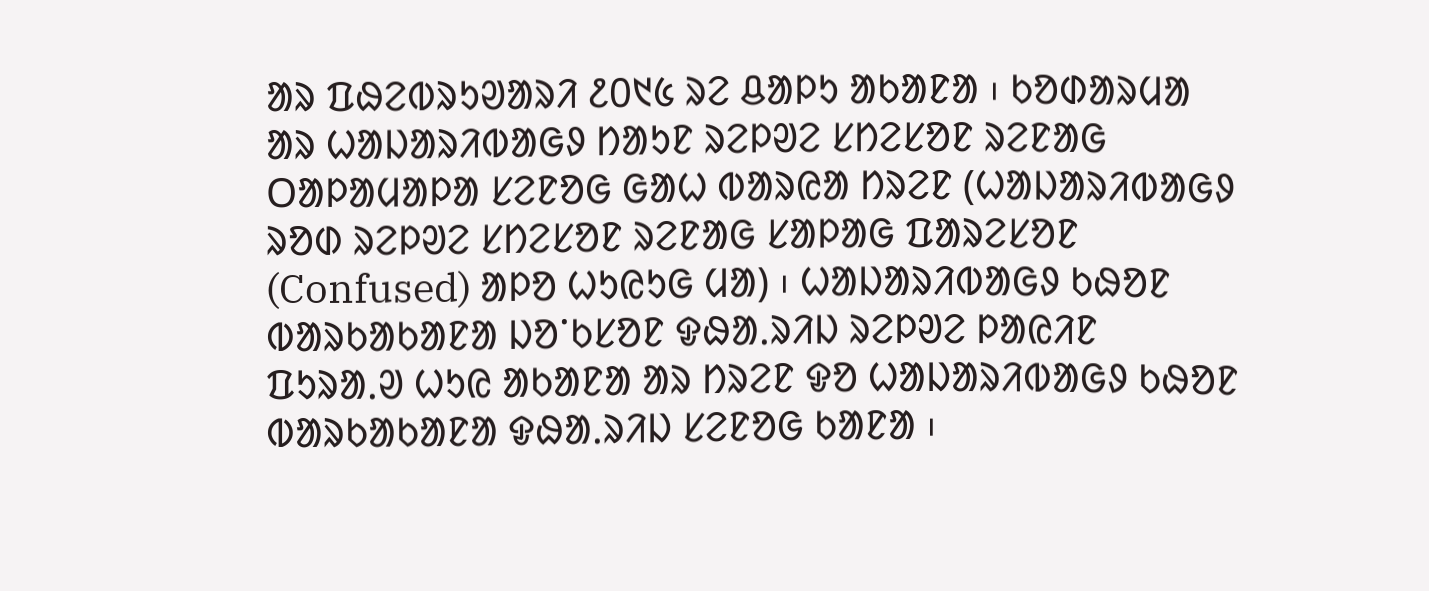ᱟᱨ ᱯᱷᱮᱵᱨᱩᱣᱟᱨᱤ ᱒᱐᱑᱕ ᱨᱮ ᱪᱟᱞᱩ ᱟᱠᱟᱱᱟ ᱾ ᱠᱚᱰᱟᱨᱢᱟ ᱟᱨ ᱦᱟᱡᱟᱨᱤᱵᱟᱜᱽ ᱴᱟᱩᱱ ᱨᱮᱞᱣᱮ ᱥᱴᱮᱥᱚᱱ ᱨᱮᱱᱟᱜ ᱛᱟᱞᱟᱢᱟᱞᱟ ᱥᱮᱱᱚᱜ ᱜᱟᱦ ᱵᱟᱨᱭᱟ ᱴᱨᱮᱱ (ᱦᱟᱡᱟᱨᱤᱵᱟᱜᱽ ᱨᱚᱰ ᱨᱮᱞᱣᱮ ᱥᱴᱮᱥᱚᱱ ᱨᱮᱱᱟᱜ ᱥᱟᱞᱟᱜ ᱯᱟᱨᱮᱥᱚᱱ (Confused) ᱟᱞᱚ ᱦᱩᱭᱩᱜ ᱢᱟ) ᱾ ᱦᱟᱡᱟᱨᱤᱵᱟᱜᱽ ᱠᱷᱚᱱ ᱵᱟᱨᱠᱟᱠᱟᱱᱟ ᱡᱚᱸᱠᱥᱚᱱ ᱫᱷᱟᱹᱨᱤᱡ ᱨᱮᱞᱣᱮ ᱞᱟᱭᱤᱱ ᱯᱩᱨᱟᱹᱣ ᱦᱩᱭ ᱟᱠᱟᱱᱟ ᱟᱨ ᱴᱨᱮᱱ ᱫᱚ ᱦᱟᱡᱟᱨᱤᱵᱟᱜᱽ ᱠᱷᱚᱱ ᱵᱟᱨᱠᱟᱠᱟᱱᱟ ᱫᱷᱟᱹᱨᱤᱡ ᱥᱮᱱᱚᱜ ᱠᱟᱱᱟ ᱾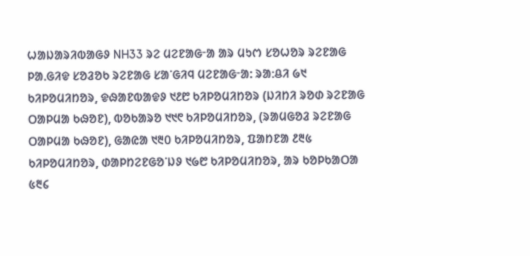ᱦᱟᱡᱟᱨᱤᱵᱟᱜᱽ NH33 ᱨᱮ ᱢᱮᱱᱟᱜᱼᱟ ᱟᱨ ᱢᱩᱬ ᱥᱚᱦᱚᱨ ᱨᱮᱱᱟᱜ ᱞᱟᱹᱜᱤᱫ ᱥᱚᱲᱚᱠ ᱨᱮᱱᱟᱜ ᱥᱟᱸᱜᱤᱧ ᱢᱮᱱᱟᱜᱼᱟ: ᱨᱟᱺᱪᱤ ᱙᱑ ᱠᱤᱞᱚᱢᱤᱴᱚᱨ, ᱫᱷᱟᱱᱵᱟᱫᱽ ᱑᱒᱘ ᱠᱤᱞᱚᱢᱤᱴᱚᱨ (ᱡᱤᱴᱤ ᱨᱚᱰ ᱨᱮᱱᱟᱜ ᱛᱟᱞᱢᱟ ᱠᱷᱚᱱ), ᱵᱚᱠᱟᱨᱚ ᱑᱑᱖ ᱠᱤᱞᱚᱢᱤᱴᱚᱨ, (ᱨᱟᱢᱜᱚᱲ ᱨᱮᱱᱟᱜ ᱛᱟᱞᱢᱟ ᱠᱷᱚᱱ), ᱜᱟᱭᱟ ᱑᱓᱐ ᱠᱤᱞᱚᱢᱤᱴᱚᱨ, ᱯᱟᱴᱱᱟ ᱒᱓᱕ ᱠᱤᱞᱚᱢᱤᱴᱚᱨ, ᱰᱟᱞᱴᱮᱱᱜᱚᱸᱡᱽ ᱑᱙᱘ ᱠᱤᱞᱚᱢᱤᱴᱚᱨ, ᱟᱨ ᱠᱚᱞᱠᱟᱛᱟ ᱕᱓᱔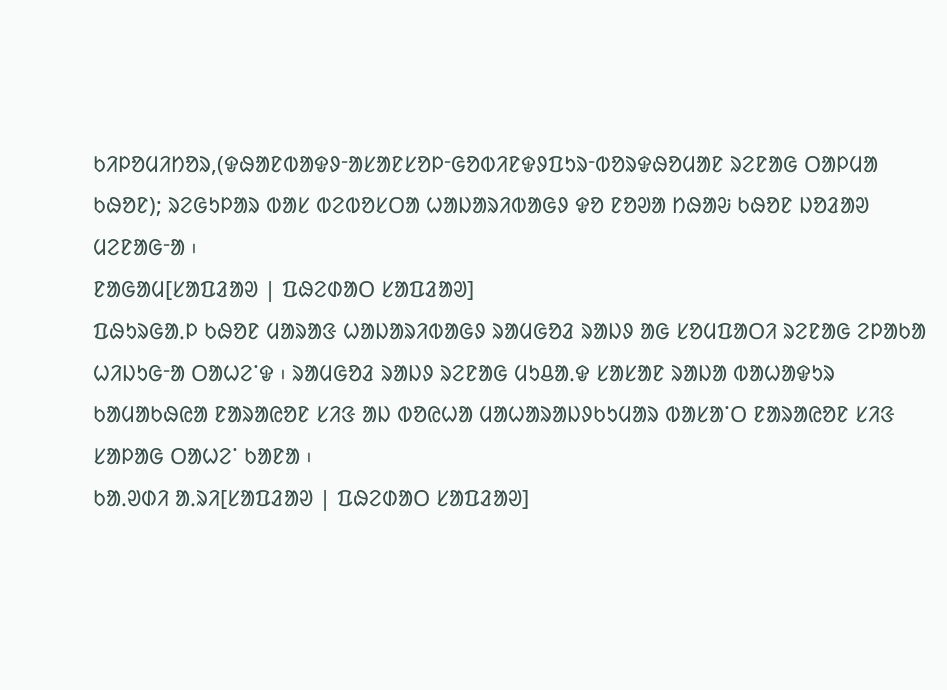ᱠᱤᱞᱚᱢᱤᱴᱚᱨ,(ᱫᱷᱟᱱᱵᱟᱫᱽᱼᱟᱥᱟᱱᱥᱚᱞᱼᱜᱚᱵᱤᱱᱫᱽᱯᱩᱨᱼᱵᱚᱨᱫᱷᱚᱢᱟᱱ ᱨᱮᱱᱟᱜ ᱛᱟᱞᱢᱟ ᱠᱷᱚᱱ); ᱨᱮᱜᱩᱞᱟᱨ ᱵᱟᱥ ᱵᱮᱵᱚᱥᱛᱟ ᱦᱟᱡᱟᱨᱤᱵᱟᱜᱽ ᱫᱚ ᱱᱚᱣᱟ ᱴᱷᱟᱶ ᱠᱷᱚᱱ ᱡᱚᱲᱟᱣ ᱢᱮᱱᱟᱜᱼᱟ ᱾
ᱱᱟᱜᱟᱢ[ᱥᱟᱯᱲᱟᱣ | ᱯᱷᱮᱰᱟᱛ ᱥᱟᱯᱲᱟᱣ]
ᱯᱷᱩᱨᱜᱟᱹᱞ ᱠᱷᱚᱱ ᱢᱟᱨᱟᱝ ᱦᱟᱡᱟᱨᱤᱵᱟᱜᱽ ᱨᱟᱢᱜᱚᱲ ᱨᱟᱡᱽ ᱟᱜ ᱥᱚᱢᱯᱟᱛᱤ ᱨᱮᱱᱟᱜ ᱮᱞᱟᱠᱟ ᱦᱤᱡᱩᱜᱼᱟ ᱛᱟᱦᱮᱸᱫ ᱾ ᱨᱟᱢᱜᱚᱲ ᱨᱟᱡᱽ ᱨᱮᱱᱟᱜ ᱢᱩᱪᱟᱹᱫ ᱥᱟᱥᱟᱱ ᱨᱟᱡᱟ ᱵᱟᱦᱟᱫᱩᱨ ᱠᱟᱢᱟᱠᱷᱭᱟ ᱱᱟᱨᱟᱭᱚᱱ ᱥᱤᱝ ᱟᱡ ᱵᱚᱭᱦᱟ ᱢᱟᱦᱟᱨᱟᱡᱽᱠᱩᱢᱟᱨ ᱵᱟᱥᱟᱸᱛ ᱱᱟᱨᱟᱭᱚᱱ ᱥᱤᱝ ᱥᱟᱞᱟᱜ ᱛᱟᱦᱮᱸ ᱠᱟᱱᱟ ᱾
ᱠᱟᱹᱣᱰᱤ ᱟᱹᱨᱤ[ᱥᱟᱯᱲᱟᱣ | ᱯᱷᱮᱰᱟᱛ ᱥᱟᱯᱲᱟᱣ]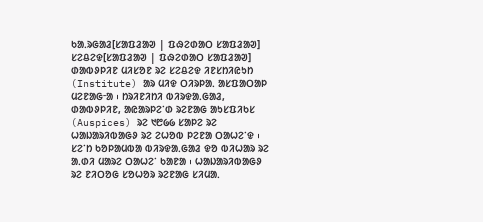ᱠᱟᱹᱨᱜᱟᱲ[ᱥᱟᱯᱲᱟᱣ | ᱯᱷᱮᱰᱟᱛ ᱥᱟᱯᱲᱟᱣ]
ᱥᱮᱪᱮᱫ[ᱥᱟᱯᱲᱟᱣ | ᱯᱷᱮᱰᱟᱛ ᱥᱟᱯᱲᱟᱣ]
ᱰᱟᱵᱽᱞᱤᱱ ᱢᱤᱥᱚᱱ ᱨᱮ ᱥᱮᱪᱮᱫ ᱤᱱᱥᱴᱤᱭᱩᱴ (Institute) ᱟᱨ ᱢᱤᱫ ᱛᱤᱨᱞᱟᱹ ᱟᱥᱯᱟᱛᱟᱞ ᱢᱮᱱᱟᱜᱼᱟ ᱾ ᱴᱨᱤᱱᱤᱴᱤ ᱵᱤᱨᱫᱟᱹᱜᱟᱲ, ᱰᱟᱵᱽᱞᱤᱱ, ᱟᱭᱟᱨᱞᱮᱸᱰ ᱨᱮᱱᱟᱜ ᱟᱩᱥᱯᱤᱠᱥ (Auspices) ᱨᱮ ᱑᱘᱙᱙ ᱥᱟᱞᱮ ᱨᱮ ᱦᱟᱡᱟᱨᱤᱵᱟᱜᱽ ᱨᱮ ᱮᱦᱚᱵ ᱞᱮᱱᱟ ᱛᱟᱦᱮᱸᱫ ᱾ ᱥᱮᱸᱴ ᱠᱚᱞᱟᱢᱵᱟ ᱵᱤᱨᱫᱟᱹᱜᱟᱲ ᱫᱚ ᱵᱤᱦᱟᱨ ᱨᱮ ᱟᱹᱰᱤ ᱢᱟᱨᱮ ᱛᱟᱦᱮᱸ ᱠᱟᱱᱟ ᱾ ᱦᱟᱡᱟᱨᱤᱵᱟᱜᱽ ᱨᱮ ᱱᱤᱛᱚᱜ ᱥᱚᱦᱚᱨ ᱨᱮᱱᱟᱜ ᱥᱤᱢᱟᱹ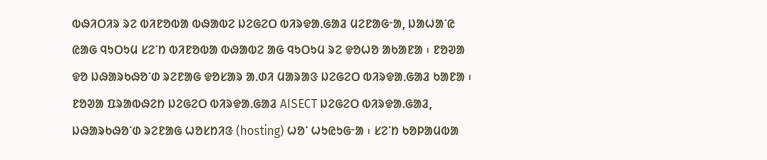ᱵᱷᱤᱛᱤᱨ ᱨᱮ ᱵᱤᱱᱚᱵᱟ ᱵᱷᱟᱵᱮ ᱡᱮᱜᱮᱛ ᱵᱤᱨᱫᱟᱹᱜᱟᱲ ᱢᱮᱱᱟᱜᱼᱟ, ᱡᱟᱦᱟᱸᱭ ᱭᱟᱜ ᱧᱩᱛᱩᱢ ᱥᱮᱸᱴ ᱵᱤᱱᱚᱵᱟ ᱵᱷᱟᱵᱮ ᱟᱜ ᱧᱩᱛᱩᱢ ᱨᱮ ᱫᱚᱦᱚ ᱟᱠᱟᱱᱟ ᱾ ᱱᱚᱣᱟ ᱫᱚ ᱡᱷᱟᱨᱠᱷᱚᱸᱰ ᱨᱮᱱᱟᱜ ᱫᱚᱥᱟᱨ ᱟᱹᱰᱤ ᱢᱟᱨᱟᱝ ᱡᱮᱜᱮᱛ ᱵᱤᱨᱫᱟᱹᱜᱟᱲ ᱠᱟᱱᱟ ᱾ ᱱᱚᱣᱟ ᱯᱨᱟᱵᱷᱮᱴ ᱡᱮᱜᱮᱛ ᱵᱤᱨᱫᱟᱹᱜᱟᱲ AISECT ᱡᱮᱜᱮᱛ ᱵᱤᱨᱫᱟᱹᱜᱟᱲ, ᱡᱷᱟᱨᱠᱷᱚᱸᱰ ᱨᱮᱱᱟᱜ ᱦᱚᱥᱴᱤᱝ (hosting) ᱦᱚᱸ ᱦᱩᱭᱩᱜᱼᱟ ᱾ ᱥᱮᱸᱴ ᱠᱚᱞᱟᱢᱵᱟ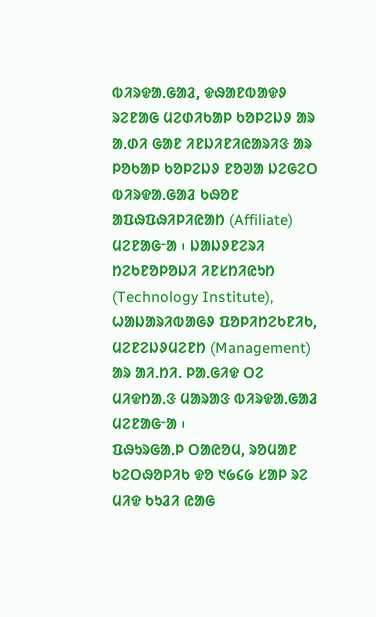ᱵᱤᱨᱫᱟᱹᱜᱟᱲ, ᱫᱷᱟᱱᱵᱟᱫᱽ ᱨᱮᱱᱟᱜ ᱢᱮᱰᱤᱠᱟᱞ ᱠᱚᱞᱮᱡᱽ ᱟᱨ ᱟᱹᱰᱤ ᱜᱟᱱ ᱤᱱᱡᱤᱱᱤᱭᱟᱨᱤᱝ ᱟᱨ ᱞᱚᱠᱟᱞ ᱠᱚᱞᱮᱡᱽ ᱱᱚᱣᱟ ᱡᱮᱜᱮᱛ ᱵᱤᱨᱫᱟᱹᱜᱟᱲ ᱠᱷᱚᱱ ᱟᱯᱷᱯᱷᱤᱞᱤᱭᱟᱴ (Affiliate) ᱢᱮᱱᱟᱜᱼᱟ ᱾ ᱡᱟᱡᱽᱱᱮᱨᱤ ᱴᱮᱠᱱᱚᱞᱚᱡᱤ ᱤᱱᱥᱴᱤᱭᱩᱴ (Technology Institute), ᱦᱟᱡᱟᱨᱤᱵᱟᱜᱽ ᱯᱚᱞᱤᱴᱮᱠᱱᱤᱠ, ᱢᱮᱱᱮᱡᱽᱢᱮᱱᱴ (Management) ᱟᱨ ᱟᱤ.ᱴᱤ. ᱞᱟᱹᱜᱤᱫ ᱛᱮ ᱢᱤᱫᱴᱟᱹᱝ ᱢᱟᱨᱟᱝ ᱵᱤᱨᱫᱟᱹᱜᱟᱲ ᱢᱮᱱᱟᱜᱼᱟ ᱾
ᱯᱷᱩᱨᱜᱟᱹᱞ ᱛᱟᱭᱚᱢ, ᱨᱚᱢᱟᱱ ᱠᱮᱛᱷᱚᱞᱤᱠ ᱫᱚ ᱑᱙᱔᱙ ᱥᱟᱞ ᱨᱮ ᱢᱤᱫ ᱠᱩᱲᱤ ᱭᱟᱜ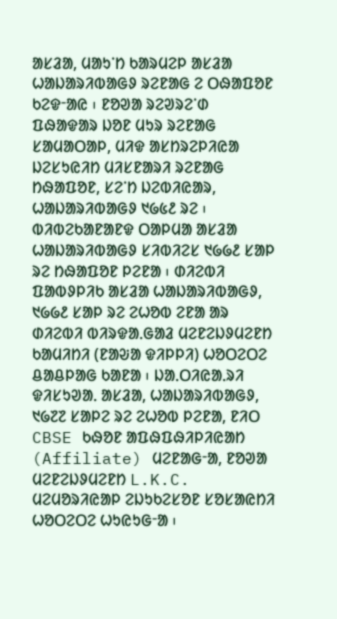ᱟᱥᱲᱟ, ᱢᱟᱩᱸᱴ ᱠᱟᱨᱢᱮᱞ ᱟᱥᱲᱟ ᱦᱟᱡᱟᱨᱤᱵᱟᱜᱽ ᱨᱮᱱᱟᱜ ᱮ ᱛᱷᱟᱯᱚᱱ ᱠᱮᱫᱼᱟᱭ ᱾ ᱱᱚᱣᱟ ᱨᱮᱣᱨᱮᱸᱰ ᱯᱷᱟᱫᱟᱨ ᱡᱚᱱ ᱢᱩᱨ ᱨᱮᱱᱟᱜ ᱥᱟᱢᱟᱛᱟᱞ, ᱢᱤᱫ ᱟᱥᱴᱨᱮᱞᱤᱭᱟ ᱡᱮᱥᱩᱭᱤᱴ ᱢᱤᱥᱱᱟᱨᱤ ᱨᱮᱱᱟᱜ ᱴᱷᱟᱯᱚᱱ, ᱥᱮᱸᱴ ᱡᱮᱵᱤᱭᱟᱨ, ᱦᱟᱡᱟᱨᱤᱵᱟᱜᱽ ᱑᱙᱕᱒ ᱨᱮ ᱾ ᱵᱤᱵᱮᱠᱟᱱᱟᱱᱫ ᱛᱟᱞᱢᱟ ᱟᱥᱲᱟ ᱦᱟᱡᱟᱨᱤᱵᱟᱜᱽ ᱥᱤᱵᱤᱮᱥ ᱑᱙᱙᱒ ᱥᱟᱞ ᱨᱮ ᱴᱷᱟᱯᱚᱱ ᱞᱮᱱᱟ ᱾ ᱰᱤᱮᱵᱤ ᱯᱟᱵᱽᱞᱤᱠ ᱟᱥᱲᱟ ᱦᱟᱡᱟᱨᱤᱵᱟᱜᱽ, ᱑᱙᱙᱒ ᱥᱟᱞ ᱨᱮ ᱮᱦᱚᱵ ᱮᱱᱟ ᱟᱨ ᱰᱤᱮᱵᱤ ᱵᱤᱨᱫᱟᱹᱜᱟᱲ ᱢᱮᱱᱮᱡᱽᱢᱮᱱᱴ ᱠᱟᱢᱤᱴᱤ (ᱱᱟᱶᱟ ᱫᱤᱞᱞᱤ) ᱦᱚᱛᱮᱛᱮ ᱪᱟᱪᱞᱟᱜ ᱠᱟᱱᱟ ᱾ ᱡᱟᱹᱛᱤᱭᱟᱹᱨᱤ ᱫᱤᱥᱩᱣᱟᱹ ᱟᱥᱲᱟ, ᱦᱟᱡᱟᱨᱤᱵᱟᱜᱽ, ᱑᱙᱗᱗ ᱥᱟᱞᱮ ᱨᱮ ᱮᱦᱚᱵ ᱞᱮᱱᱟ, ᱱᱤᱛ CBSE ᱠᱷᱚᱱ ᱟᱯᱷᱯᱷᱤᱞᱤᱭᱟᱴ (Affiliate) ᱢᱮᱱᱟᱜᱼᱟ, ᱱᱚᱣᱟ ᱢᱮᱱᱮᱡᱽᱢᱮᱱᱴ L.K.C. ᱢᱮᱢᱚᱨᱤᱭᱟᱞ ᱮᱡᱩᱠᱮᱥᱚᱱ ᱥᱚᱥᱟᱭᱴᱤ ᱦᱚᱛᱮᱛᱮ ᱦᱩᱭᱩᱜᱼᱟ ᱾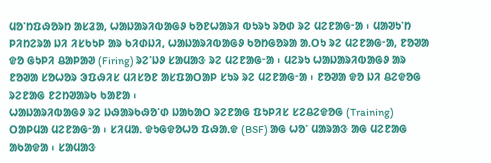ᱢᱚᱸᱴᱯᱷᱚᱨᱴ ᱟᱥᱲᱟ, ᱦᱟᱡᱟᱨᱤᱵᱟᱜᱽ ᱠᱚᱱᱦᱟᱨᱤ ᱵᱩᱨᱩ ᱨᱚᱰ ᱨᱮ ᱢᱮᱱᱟᱜᱼᱟ ᱾ ᱢᱟᱣᱩᱸᱴ ᱞᱤᱴᱮᱨᱟ ᱡᱤ ᱤᱥᱠᱩᱞ ᱟᱨ ᱠᱤᱰᱡᱤ, ᱦᱟᱡᱟᱨᱤᱵᱟᱜᱽ ᱠᱚᱴᱜᱚᱨᱟ ᱟᱹᱛᱩ ᱨᱮ ᱢᱮᱱᱟᱜᱼᱟ, ᱱᱚᱣᱟ ᱫᱚ ᱜᱩᱞᱤ ᱪᱟᱞᱟᱣ (Firing) ᱨᱮᱸᱡᱽ ᱥᱟᱢᱟᱝ ᱨᱮ ᱢᱮᱱᱟᱜᱼᱟ ᱾ ᱢᱮᱨᱩ ᱦᱟᱡᱟᱨᱤᱵᱟᱜᱽ ᱟᱨ ᱱᱚᱣᱟ ᱥᱚᱦᱚᱨ ᱳᱯᱷᱤᱥ ᱢᱤᱥᱚᱱ ᱟᱥᱯᱟᱛᱟᱞ ᱥᱩᱨ ᱨᱮ ᱢᱮᱱᱟᱜᱼᱟ ᱾ ᱱᱚᱣᱟ ᱫᱚ ᱡᱤ ᱪᱮᱫᱚᱜ ᱨᱮᱱᱟᱜ ᱱᱮᱴᱣᱟᱨᱠ ᱠᱟᱱᱟ ᱾
ᱦᱟᱡᱟᱨᱤᱵᱟᱜᱽ ᱨᱮ ᱡᱷᱟᱨᱠᱷᱚᱸᱰ ᱡᱟᱠᱟᱛ ᱨᱮᱱᱟᱜ ᱯᱩᱞᱤᱥ ᱥᱮᱪᱮᱫᱚᱜ (Training) ᱛᱟᱞᱢᱟ ᱢᱮᱱᱟᱜᱼᱟ ᱾ ᱥᱤᱢᱟᱹ ᱫᱩᱜᱫᱚᱦᱚ ᱯᱷᱟᱹᱫ (BSF) ᱟᱜ ᱦᱚᱸ ᱢᱟᱨᱟᱝ ᱟᱜ ᱢᱮᱱᱟᱜ ᱟᱠᱟᱫᱟ ᱾ ᱥᱟᱢᱟᱝ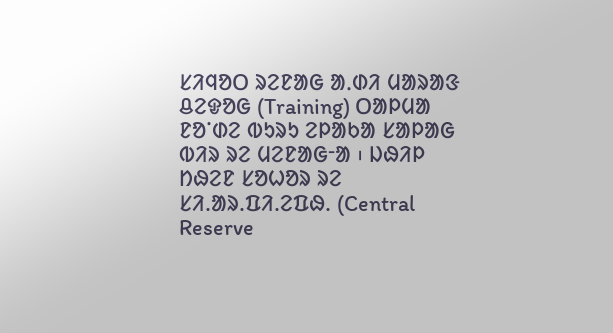ᱥᱤᱧᱚᱛ ᱨᱮᱱᱟᱜ ᱟᱹᱰᱤ ᱢᱟᱨᱟᱝ ᱪᱮᱫᱚᱜ (Training) ᱛᱟᱞᱢᱟ ᱱᱚᱸᱰᱮ ᱵᱩᱨᱩ ᱮᱞᱟᱠᱟ ᱥᱟᱞᱟᱜ ᱵᱤᱨ ᱨᱮ ᱢᱮᱱᱟᱜᱼᱟ ᱾ ᱡᱷᱤᱞ ᱴᱷᱮᱱ ᱥᱚᱦᱚᱨ ᱨᱮ ᱥᱤ.ᱟᱨ.ᱯᱤ.ᱮᱯᱷ. (Central Reserve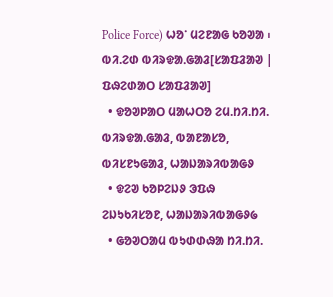Police Force) ᱦᱚᱸ ᱢᱮᱱᱟᱜ ᱠᱚᱣᱟ ᱾
ᱵᱤ.ᱮᱰ ᱵᱤᱨᱫᱟᱹᱜᱟᱲ[ᱥᱟᱯᱲᱟᱣ | ᱯᱷᱮᱰᱟᱛ ᱥᱟᱯᱲᱟᱣ]
  • ᱫᱚᱣᱞᱟᱛ ᱢᱟᱦᱛᱚ ᱮᱢ.ᱴᱤ.ᱴᱤ. ᱵᱤᱨᱫᱟᱹᱜᱟᱲ, ᱵᱟᱱᱟᱥᱚ, ᱵᱤᱥᱱᱩᱜᱟᱲ, ᱦᱟᱡᱟᱨᱤᱵᱟᱜᱽ
  • ᱫᱮᱣ ᱠᱚᱞᱮᱡᱽ ᱳᱯᱷ ᱮᱡᱩᱠᱤᱥᱚᱱ, ᱦᱟᱡᱟᱨᱤᱵᱟᱜᱽ᱙
  • ᱜᱚᱣᱛᱟᱢ ᱵᱩᱰᱰᱷᱟ ᱴᱤ.ᱴᱤ.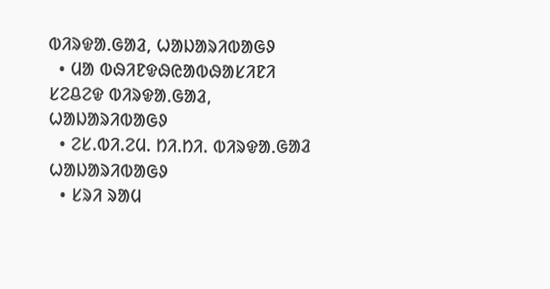ᱵᱤᱨᱫᱟᱹᱜᱟᱲ, ᱦᱟᱡᱟᱨᱤᱵᱟᱜᱽ
  • ᱢᱟ ᱵᱷᱤᱱᱫᱷᱭᱟᱵᱷᱟᱥᱤᱱᱤ ᱥᱮᱪᱮᱫ ᱵᱤᱨᱫᱟᱹᱜᱟᱲ, ᱦᱟᱡᱟᱨᱤᱵᱟᱜᱽ
  • ᱮᱥ.ᱵᱤ.ᱮᱢ. ᱴᱤ.ᱴᱤ. ᱵᱤᱨᱫᱟᱹᱜᱟᱲ ᱦᱟᱡᱟᱨᱤᱵᱟᱜᱽ
  • ᱥᱨᱤ ᱨᱟᱢ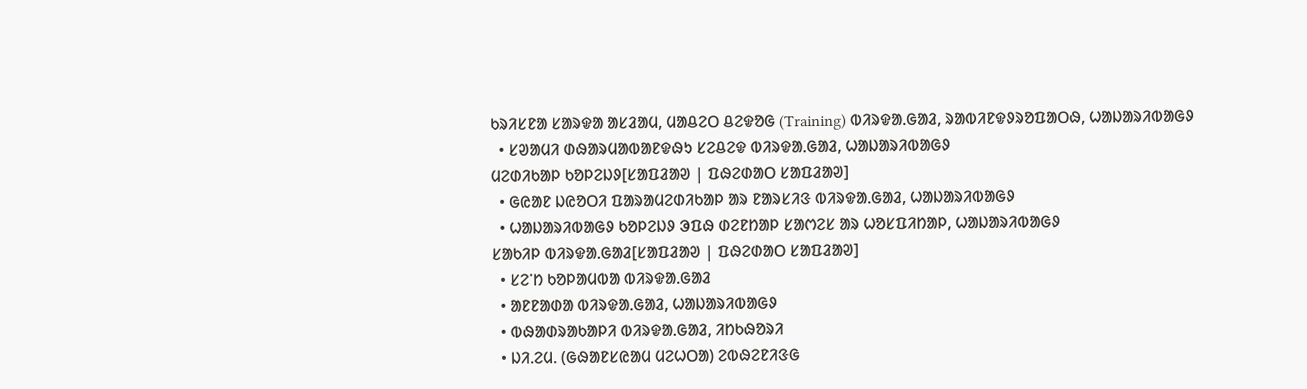ᱠᱨᱤᱥᱱᱟ ᱥᱟᱨᱫᱟ ᱟᱥᱲᱟᱢ, ᱢᱟᱪᱮᱛ ᱪᱮᱫᱚᱜ (Training) ᱵᱤᱨᱫᱟᱹᱜᱟᱲ, ᱨᱟᱵᱤᱱᱫᱽᱨᱚᱯᱟᱛᱷ, ᱦᱟᱡᱟᱨᱤᱵᱟᱜᱽ
  • ᱥᱣᱟᱢᱤ ᱰᱷᱟᱨᱢᱟᱵᱟᱱᱫᱷᱩ ᱥᱮᱪᱮᱫ ᱵᱤᱨᱫᱟᱹᱜᱟᱲ, ᱦᱟᱡᱟᱨᱤᱵᱟᱜᱽ
ᱢᱮᱰᱤᱠᱟᱞ ᱠᱚᱞᱮᱡᱽ[ᱥᱟᱯᱲᱟᱣ | ᱯᱷᱮᱰᱟᱛ ᱥᱟᱯᱲᱟᱣ]
  • ᱜᱭᱟᱱ ᱡᱭᱚᱛᱤ ᱯᱟᱨᱟᱢᱮᱰᱤᱠᱟᱞ ᱟᱨ ᱱᱟᱨᱥᱤᱝ ᱵᱤᱨᱫᱟᱹᱜᱟᱲ, ᱦᱟᱡᱟᱨᱤᱵᱟᱜᱽ
  • ᱦᱟᱡᱟᱨᱤᱵᱟᱜᱽ ᱠᱚᱞᱮᱡᱽ ᱳᱯᱷ ᱰᱮᱱᱴᱟᱞ ᱥᱟᱬᱮᱥ ᱟᱨ ᱦᱚᱥᱯᱤᱴᱟᱞ, ᱦᱟᱡᱟᱨᱤᱵᱟᱜᱽ
ᱥᱟᱠᱤᱞ ᱵᱤᱨᱫᱟᱹᱜᱟᱲ[ᱥᱟᱯᱲᱟᱣ | ᱯᱷᱮᱰᱟᱛ ᱥᱟᱯᱲᱟᱣ]
  • ᱥᱮᱸᱴ ᱠᱚᱞᱟᱢᱵᱟ ᱵᱤᱨᱫᱟᱹᱜᱟᱲ
  • ᱟᱱᱱᱟᱰᱟ ᱵᱤᱨᱫᱟᱹᱜᱟᱲ, ᱦᱟᱡᱟᱨᱤᱵᱟᱜᱽ
  • ᱵᱷᱟᱰᱨᱟᱠᱟᱞᱤ ᱵᱤᱨᱫᱟᱹᱜᱟᱲ, ᱤᱴᱠᱷᱚᱨᱤ
  • ᱡᱤ.ᱮᱢ. (ᱜᱷᱟᱱᱥᱭᱟᱢ ᱢᱮᱦᱛᱟ) ᱮᱵᱷᱮᱱᱤᱝᱜ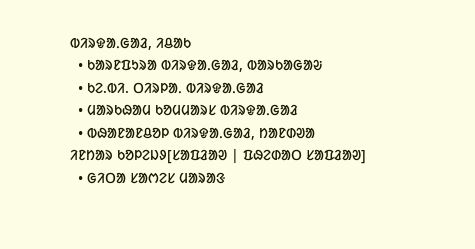ᱵᱤᱨᱫᱟᱹᱜᱟᱲ, ᱤᱪᱟᱠ
  • ᱠᱟᱨᱱᱯᱩᱨᱟ ᱵᱤᱨᱫᱟᱹᱜᱟᱲ, ᱵᱟᱨᱠᱟᱜᱟᱶ
  • ᱠᱮ.ᱵᱤ. ᱛᱤᱨᱞᱟᱹ ᱵᱤᱨᱫᱟᱹᱜᱟᱲ
  • ᱢᱟᱨᱠᱷᱟᱢ ᱠᱚᱢᱢᱟᱨᱥ ᱵᱤᱨᱫᱟᱹᱜᱟᱲ
  • ᱵᱷᱟᱱᱟᱱᱪᱚᱞ ᱵᱤᱨᱫᱟᱹᱜᱟᱲ, ᱴᱟᱱᱰᱣᱟ
ᱤᱱᱴᱟᱨ ᱠᱚᱞᱮᱡᱽ[ᱥᱟᱯᱲᱟᱣ | ᱯᱷᱮᱰᱟᱛ ᱥᱟᱯᱲᱟᱣ]
  • ᱜᱤᱛᱟ ᱥᱟᱬᱮᱥ ᱢᱟᱨᱟᱝ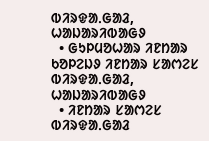ᱵᱤᱨᱫᱟᱹᱜᱟᱲ, ᱦᱟᱡᱟᱨᱤᱵᱟᱜᱽ
  • ᱜᱩᱞᱢᱚᱦᱟᱨ ᱤᱱᱴᱟᱨ ᱠᱚᱞᱮᱡᱽ ᱤᱱᱴᱟᱨ ᱥᱟᱬᱮᱥ ᱵᱤᱨᱫᱟᱹᱜᱟᱲ, ᱦᱟᱡᱟᱨᱤᱵᱟᱜᱽ
  • ᱤᱱᱴᱟᱨ ᱥᱟᱬᱮᱥ ᱵᱤᱨᱫᱟᱹᱜᱟᱲ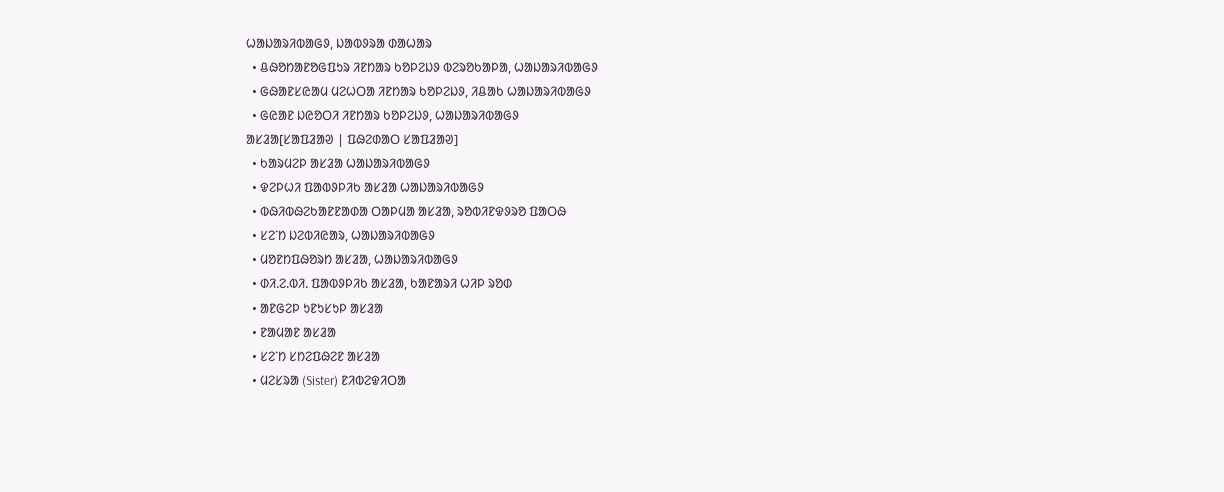ᱦᱟᱡᱟᱨᱤᱵᱟᱜᱽ, ᱡᱟᱵᱽᱨᱟ ᱰᱟᱦᱟᱨ
  • ᱪᱷᱚᱴᱟᱱᱚᱜᱯᱩᱨ ᱤᱱᱴᱟᱨ ᱠᱚᱞᱮᱡᱽ ᱵᱮᱨᱚᱠᱟᱞᱟ, ᱦᱟᱡᱟᱨᱤᱵᱟᱜᱽ
  • ᱜᱷᱟᱱᱥᱭᱟᱢ ᱢᱮᱦᱛᱟ ᱤᱱᱴᱟᱨ ᱠᱚᱞᱮᱡᱽ, ᱤᱪᱟᱠ ᱦᱟᱡᱟᱨᱤᱵᱟᱜᱽ
  • ᱜᱭᱟᱱ ᱡᱭᱚᱛᱤ ᱤᱱᱴᱟᱨ ᱠᱚᱞᱮᱡᱽ, ᱦᱟᱡᱟᱨᱤᱵᱟᱜᱽ
ᱟᱥᱲᱟ[ᱥᱟᱯᱲᱟᱣ | ᱯᱷᱮᱰᱟᱛ ᱥᱟᱯᱲᱟᱣ]
  • ᱠᱟᱨᱢᱮᱞ ᱟᱥᱲᱟ ᱦᱟᱡᱟᱨᱤᱵᱟᱜᱽ
  • ᱫᱮᱞᱦᱤ ᱯᱟᱵᱽᱞᱤᱠ ᱟᱥᱲᱟ ᱦᱟᱡᱟᱨᱤᱵᱟᱜᱽ
  • ᱵᱷᱤᱵᱷᱮᱠᱟᱱᱱᱟᱰᱟ ᱛᱟᱞᱢᱟ ᱟᱥᱲᱟ, ᱨᱚᱵᱤᱱᱫᱽᱨᱚ ᱯᱟᱛᱷ
  • ᱥᱮᱸᱴ ᱡᱮᱵᱤᱭᱟᱨ, ᱦᱟᱡᱟᱨᱤᱵᱟᱜᱽ
  • ᱢᱚᱱᱴᱯᱷᱚᱨᱴ ᱟᱥᱲᱟ, ᱦᱟᱡᱟᱨᱤᱵᱟᱜᱽ
  • ᱰᱤ.ᱮ.ᱵᱤ. ᱯᱟᱵᱽᱞᱤᱠ ᱟᱥᱲᱟ, ᱠᱟᱱᱟᱨᱤ ᱦᱤᱞ ᱨᱚᱰ
  • ᱟᱱᱜᱮᱞ ᱩᱱᱩᱥᱩᱞ ᱟᱥᱲᱟ
  • ᱱᱟᱢᱟᱱ ᱟᱥᱲᱟ
  • ᱥᱮᱸᱴ ᱥᱴᱮᱯᱷᱮᱱ ᱟᱥᱲᱟ
  • ᱢᱮᱥᱨᱟ (Sister) ᱱᱤᱵᱮᱫᱤᱛᱟ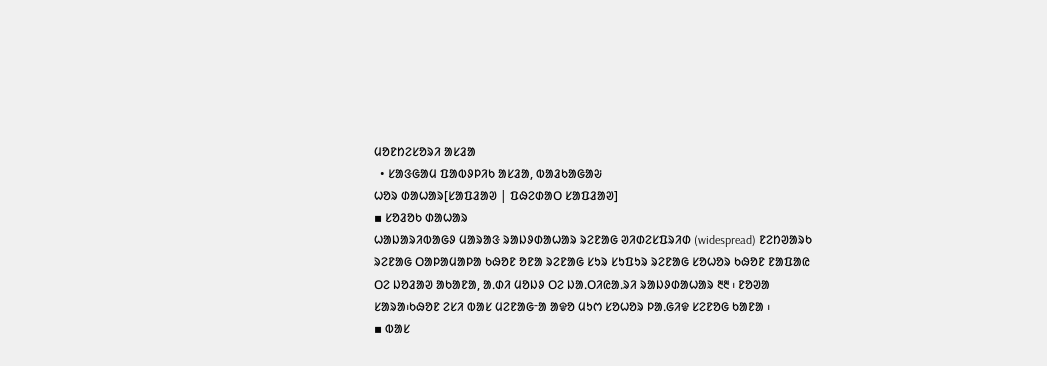ᱢᱚᱱᱴᱮᱥᱚᱨᱤ ᱟᱥᱲᱟ
  • ᱥᱟᱝᱜᱟᱢ ᱯᱟᱵᱽᱞᱤᱠ ᱟᱥᱲᱟ, ᱵᱟᱲᱠᱟᱜᱟᱶ
ᱦᱚᱨ ᱰᱟᱦᱟᱨ[ᱥᱟᱯᱲᱟᱣ | ᱯᱷᱮᱰᱟᱛ ᱥᱟᱯᱲᱟᱣ]
▪ ᱥᱚᱲᱚᱠ ᱰᱟᱦᱟᱨ
ᱦᱟᱡᱟᱨᱤᱵᱟᱜᱽ ᱢᱟᱨᱟᱝ ᱨᱟᱡᱽᱰᱟᱦᱟᱨ ᱨᱮᱱᱟᱜ ᱣᱤᱰᱮᱥᱯᱨᱤᱰ (widespread) ᱱᱮᱴᱣᱟᱨᱠ ᱨᱮᱱᱟᱜ ᱛᱟᱞᱟᱢᱟᱞᱟ ᱠᱷᱚᱱ ᱚᱱᱟ ᱨᱮᱱᱟᱜ ᱥᱩᱨ ᱥᱩᱯᱩᱨ ᱨᱮᱱᱟᱜ ᱥᱚᱦᱚᱨ ᱠᱷᱚᱱ ᱱᱟᱯᱟᱭ ᱛᱮ ᱡᱚᱲᱟᱣ ᱟᱠᱟᱱᱟ, ᱟᱹᱰᱤ ᱢᱚᱡᱽ ᱛᱮ ᱡᱟᱹᱛᱤᱭᱟᱹᱨᱤ ᱨᱟᱡᱽᱰᱟᱦᱟᱨ ᱓᱓ ᱾ ᱱᱚᱣᱟ ᱥᱟᱨᱟ᱾ᱠᱷᱚᱱ ᱮᱥᱤ ᱵᱟᱥ ᱢᱮᱱᱟᱜᱼᱟ ᱟᱫᱚ ᱢᱩᱬ ᱥᱚᱦᱚᱨ ᱞᱟᱹᱜᱤᱫ ᱥᱮᱱᱚᱜ ᱠᱟᱱᱟ ᱾
▪ ᱵᱟᱥ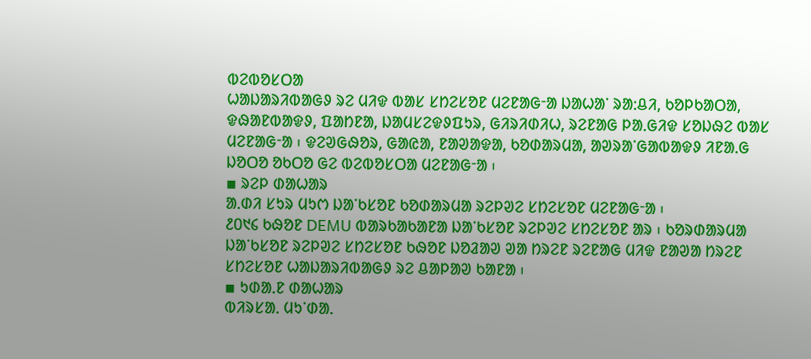ᱵᱮᱵᱚᱥᱛᱟ
ᱦᱟᱡᱟᱨᱤᱵᱟᱜᱽ ᱨᱮ ᱢᱤᱫ ᱵᱟᱥ ᱥᱴᱮᱥᱚᱱ ᱢᱮᱱᱟᱜᱼᱟ ᱡᱟᱦᱟᱸ ᱨᱟᱺᱪᱤ, ᱠᱚᱞᱠᱟᱛᱟ, ᱫᱷᱟᱱᱵᱟᱫᱽ, ᱯᱟᱴᱱᱟ, ᱡᱟᱢᱥᱮᱫᱽᱯᱩᱨ, ᱜᱤᱨᱤᱰᱤᱦ, ᱨᱮᱱᱟᱜ ᱞᱟᱹᱜᱤᱫ ᱥᱚᱡᱷᱮ ᱵᱟᱥ ᱢᱮᱱᱟᱜᱼᱟ ᱾ ᱫᱮᱣᱜᱷᱚᱨ, ᱜᱟᱭᱟ, ᱱᱟᱣᱟᱫᱟ, ᱠᱚᱰᱟᱨᱢᱟ, ᱟᱣᱨᱟᱸᱜᱟᱵᱟᱫᱽ ᱤᱱᱟᱹᱜ ᱡᱚᱛᱚ ᱚᱠᱛᱚ ᱜᱮ ᱵᱮᱵᱚᱥᱛᱟ ᱢᱮᱱᱟᱜᱼᱟ ᱾
▪ ᱨᱮᱞ ᱰᱟᱦᱟᱨ
ᱟᱹᱰᱤ ᱥᱩᱨ ᱢᱩᱬ ᱡᱟᱸᱠᱥᱚᱱ ᱠᱚᱰᱟᱨᱢᱟ ᱨᱮᱞᱣᱮ ᱥᱴᱮᱥᱚᱱ ᱢᱮᱱᱟᱜᱼᱟ ᱾
᱒᱐᱑᱔ ᱠᱷᱚᱱ DEMU ᱵᱟᱨᱠᱟᱠᱟᱱᱟ ᱡᱟᱸᱠᱥᱚᱱ ᱨᱮᱞᱣᱮ ᱥᱴᱮᱥᱚᱱ ᱟᱨ ᱾ ᱠᱚᱨᱰᱟᱨᱢᱟ ᱡᱟᱸᱠᱥᱚᱱ ᱨᱮᱞᱣᱮ ᱥᱴᱮᱥᱚᱱ ᱠᱷᱚᱱ ᱡᱚᱲᱟᱣ ᱣᱟ ᱴᱨᱮᱱ ᱨᱮᱱᱟᱜ ᱢᱤᱫ ᱱᱟᱣᱟ ᱴᱨᱮᱱ ᱥᱴᱮᱥᱚᱱ ᱦᱟᱡᱟᱨᱤᱵᱟᱜᱽ ᱨᱮ ᱪᱟᱞᱟᱣ ᱠᱟᱱᱟ ᱾
▪ ᱩᱰᱟᱹᱱ ᱰᱟᱦᱟᱨ
ᱵᱤᱨᱥᱟᱹ ᱢᱩᱸᱰᱟᱹ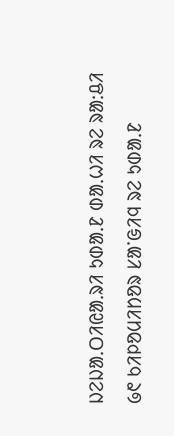ᱡᱮᱡᱟᱹᱛᱤᱭᱟᱹᱨᱤ ᱩᱰᱟᱹᱱ ᱰᱟᱹᱦᱤ ᱨᱮ ᱨᱟᱺᱪᱤ ᱙᱖ ᱠᱤᱞᱚᱢᱤᱴᱚᱨ ᱥᱟᱸᱜᱤᱧ ᱨᱮ ᱩᱰᱟᱹᱱ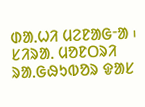ᱰᱟᱹᱦᱤ ᱢᱮᱱᱟᱜᱼᱟ ᱾
ᱥᱤᱨᱟᱹ ᱢᱚᱱᱛᱨᱤ ᱨᱟᱹᱜᱷᱩᱵᱚᱨ ᱫᱟᱥ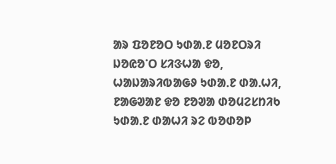ᱟᱨ ᱯᱚᱱᱚᱛ ᱩᱰᱟᱹᱱ ᱢᱚᱱᱛᱨᱤ ᱡᱚᱭᱚᱸᱛ ᱥᱤᱝᱦᱟ ᱫᱚ, ᱦᱟᱡᱟᱨᱤᱵᱟᱜᱽ ᱩᱰᱟᱹᱱ ᱰᱟᱹᱦᱤ, ᱱᱟᱜᱣᱟᱱ ᱫᱚ ᱱᱚᱣᱟ ᱰᱚᱢᱮᱥᱴᱤᱠ ᱩᱰᱟᱹᱱ ᱰᱟᱦᱤ ᱨᱮ ᱵᱚᱰᱚᱞ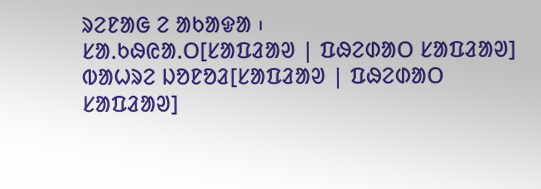ᱨᱮᱱᱟᱜ ᱮ ᱟᱠᱟᱫᱟ ᱾
ᱥᱟᱹᱠᱷᱭᱟᱹᱛ[ᱥᱟᱯᱲᱟᱣ | ᱯᱷᱮᱰᱟᱛ ᱥᱟᱯᱲᱟᱣ]
ᱵᱟᱦᱨᱮ ᱡᱚᱱᱚᱲ[ᱥᱟᱯᱲᱟᱣ | ᱯᱷᱮᱰᱟᱛ ᱥᱟᱯᱲᱟᱣ]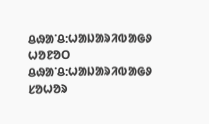ᱪᱷᱟᱸᱪ:ᱦᱟᱡᱟᱨᱤᱵᱟᱜᱽ ᱦᱚᱱᱚᱛ ᱪᱷᱟᱸᱪ:ᱦᱟᱡᱟᱨᱤᱵᱟᱜᱽ ᱥᱚᱦᱚᱨ